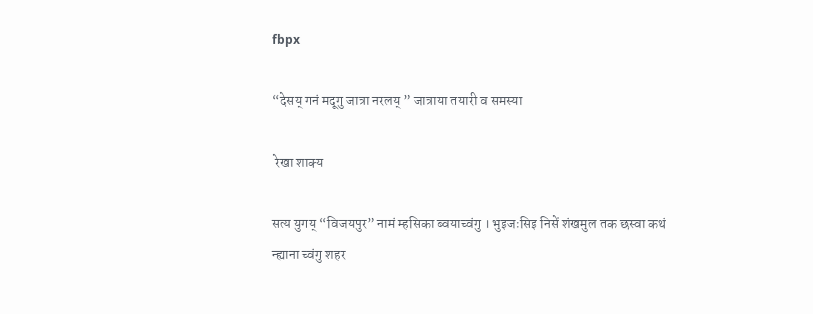fbpx

“देसय् गनं मदूगु जात्रा नरलय् ” जात्राया तयारी व समस्या

 रेखा शाक्य

सत्य युगय् “विजयपुर” नामं म्हसिका ब्वयाच्वंगु । भुइजःसिइ निसें शंखमुल तक छस्वा कथं न्ह्याना च्वंगु शहर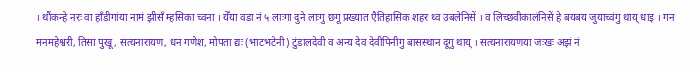। थौंकन्हे नरः वा हाँडीगांया नामं झीसँ म्हसिका च्वना । येँया वडा नं ५ लाःगा दुने लाःगु छगू प्रख्यात एैतिहासिक शहर थ्व उबलेनिसें । व लिच्छवीकालंनिसें हे बयबय जुयाच्वंगु थाय् धाइ । गन मनमहेश्वरी, तिसा पुखू, सत्यनारायण, धन गणेश, मोपता द्यः (भाटभटेनी) टुंडालदेवी व अन्य देव देवीपिनीगु बासस्थान दूगु थाय् । सत्यनारायणया जःखः अझं नं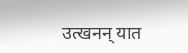उत्खनन् यात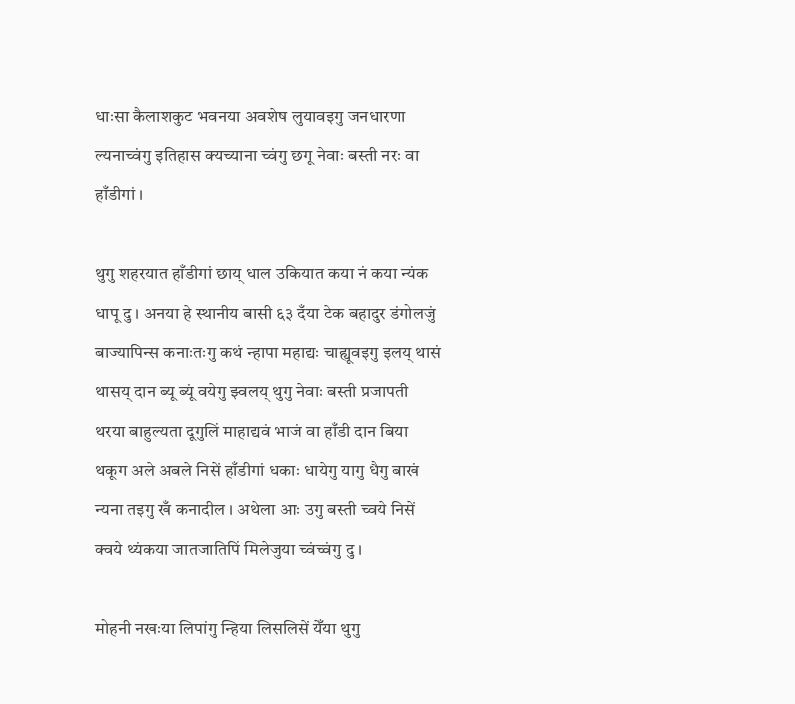धाःसा कैलाशकुट भवनया अवशेष लुयावइगु जनधारणा ल्यनाच्वंगु इतिहास क्यच्याना च्वंगु छगू नेवाः बस्ती नरः वा हाँडीगां ।

थुगु शहरयात हाँडीगां छाय् धाल उकियात कया नं कया न्यंक धापू दु । अनया हे स्थानीय बासी ६३ दँया टेक बहादुर डंगोलजुं बाज्यापिन्स कनाःतःगु कथं न्हापा महाद्यः चाह्यूवइगु इलय् थासं थासय् दान ब्यू ब्यूं वयेगु झ्वलय् थुगु नेवाः बस्ती प्रजापती थरया बाहुल्यता दूगुलिं माहाद्यवं भाजं वा हाँडी दान बिया थकूग अले अबले निसें हाँडीगां धकाः धायेगु यागु धैगु बाखं न्यना तइगु खँ कनादील । अथेला आः उगु बस्ती च्वये निसें क्वये थ्यंकया जातजातिपिं मिलेजुया च्वंच्वंगु दु ।

मोहनी नखःया लिपांगु न्हिया लिसलिसें येँया थुगु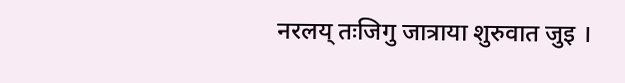नरलय् तःजिगु जात्राया शुरुवात जुइ ।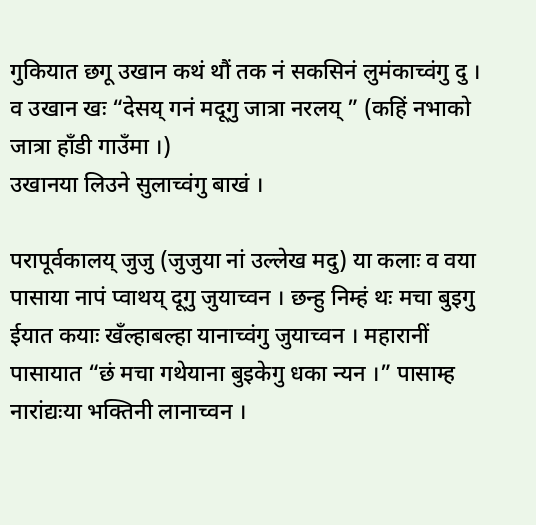गुकियात छगू उखान कथं थौं तक नं सकसिनं लुमंकाच्वंगु दु । व उखान खः “देसय् गनं मदूगु जात्रा नरलय् ” (कहिं नभाको जात्रा हाँडी गाउँमा ।)
उखानया लिउने सुलाच्वंगु बाखं ।

परापूर्वकालय् जुजु (जुजुया नां उल्लेख मदु) या कलाः व वया पासाया नापं प्वाथय् दूगु जुयाच्वन । छन्हु निम्हं थः मचा बुइगु ईयात कयाः खँल्हाबल्हा यानाच्वंगु जुयाच्वन । महारानीं पासायात “छं मचा गथेयाना बुइकेगु धका न्यन ।” पासाम्ह नारांद्यःया भक्तिनी लानाच्वन ।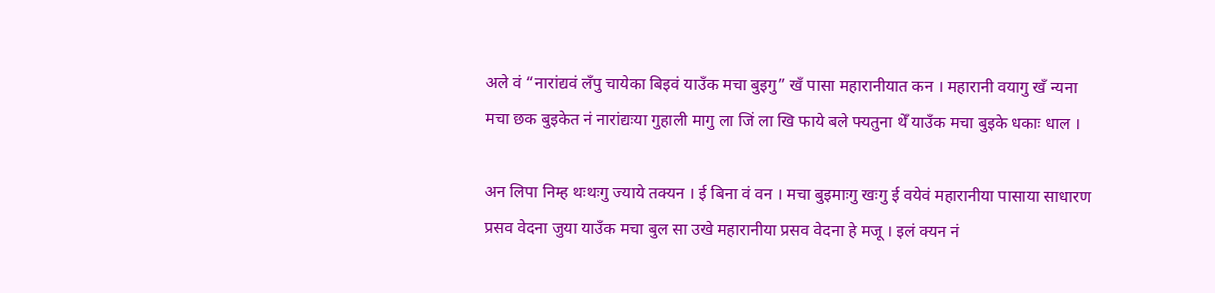अले वं “नारांद्यवं लँपु चायेका बिइवं याउँक मचा बुइगु” खँ पासा महारानीयात कन । महारानी वयागु खँ न्यना मचा छक बुइकेत नं नारांद्यःया गुहाली मागु ला जिं ला खि फाये बले फ्यतुना थेँ याउँक मचा बुइके धकाः धाल ।

अन लिपा निम्ह थःथःगु ज्याये तक्यन । ई बिना वं वन । मचा बुइमाःगु खःगु ई वयेवं महारानीया पासाया साधारण प्रसव वेदना जुया याउँक मचा बुल सा उखे महारानीया प्रसव वेदना हे मजू । इलं क्यन नं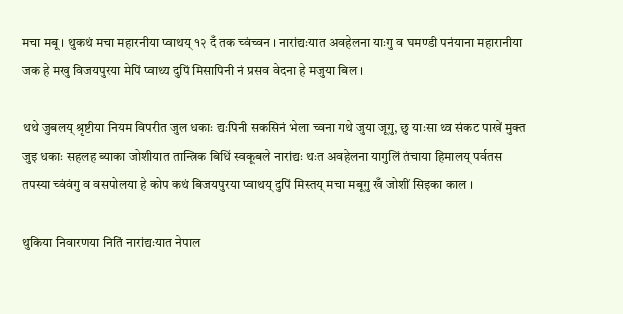मचा मबू । थुकथं मचा महारनीया प्वाथय् १२ दँ तक च्वंच्वन । नारांद्यःयात अवहेलना याःगु व घमण्डी पनंयाना महारानीया जक हे मखु विजयपुरया मेपिं प्वाथ्य दुपिं मिसापिनी नं प्रसव वेदना हे मजुया बिल ।

थथे जुबलय् श्रृष्टीया नियम विपरीत जुल धकाः द्यःपिनी सकसिनं भेला च्वना गथे जुया जूगु, छु याःसा थ्व संकट पाखें मुक्त जुइ धकाः सहलह ब्याका जोशीयात तान्त्रिक बिधिं स्वकूबले नारांद्यः थःत अवहेलना यागुलिं तंचाया हिमालय् पर्वतस तपस्या च्वंवंगु व वसपोलया हे कोप कथं बिजयपुरया प्वाथय् दुपिं मिस्तय् मचा मबूगु खँ जोशीं सिइका काल ।

थुकिया निवारणया नितिं नारांद्यःयात नेपाल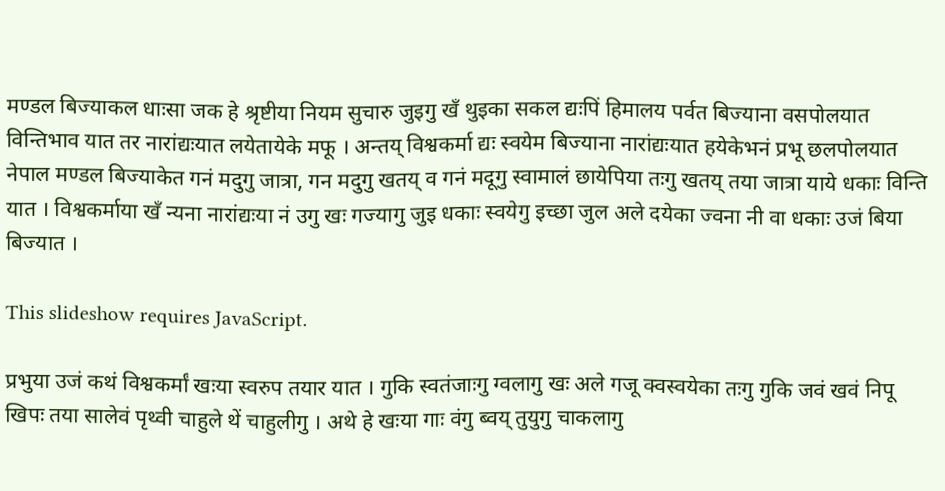मण्डल बिज्याकल धाःसा जक हे श्रृष्टीया नियम सुचारु जुइगु खँ थुइका सकल द्यःपिं हिमालय पर्वत बिज्याना वसपोलयात विन्तिभाव यात तर नारांद्यःयात लयेतायेके मफू । अन्तय् विश्वकर्मा द्यः स्वयेम बिज्याना नारांद्यःयात हयेकेभनं प्रभू छलपोलयात नेपाल मण्डल बिज्याकेत गनं मदुगु जात्रा, गन मदुगु खतय् व गनं मदूगु स्वामालं छायेपिया तःगु खतय् तया जात्रा याये धकाः विन्ति यात । विश्वकर्माया खँ न्यना नारांद्यःया नं उगु खः गज्यागु जुइ धकाः स्वयेगु इच्छा जुल अले दयेका ज्वना नी वा धकाः उजं बिया बिज्यात ।

This slideshow requires JavaScript.

प्रभुया उजं कथं विश्वकर्मां खःया स्वरुप तयार यात । गुकि स्वतंजाःगु ग्वलागु खः अले गजू क्वस्वयेका तःगु गुकि जवं खवं निपू खिपः तया सालेवं पृथ्वी चाहुले थें चाहुलीगु । अथे हे खःया गाः वंगु ब्वय् तुयुगु चाकलागु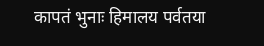कापतं भुनाः हिमालय पर्वतया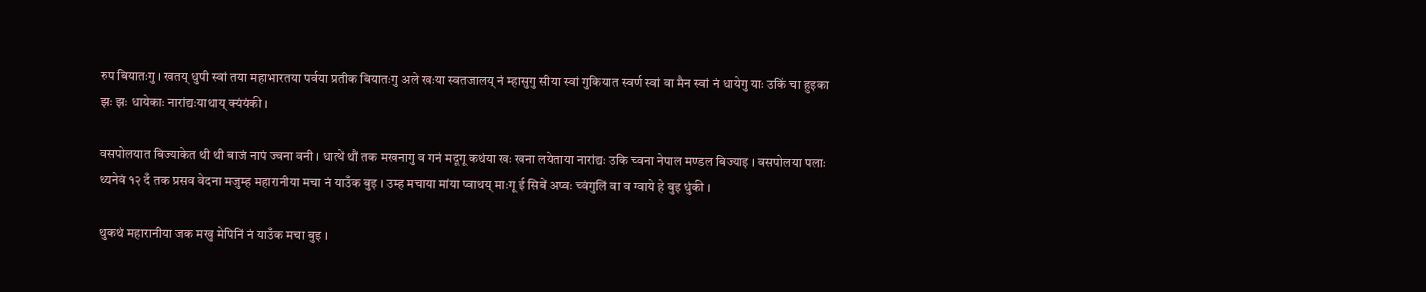रुप बियातःगु । खतय् धुपी स्वां तया महाभारतया पर्वया प्रतीक बियातःगु अले खःया स्वतजालय् नं म्हासुगु सीया स्वां गुकियात स्वर्ण स्वां वा मैन स्वां नं धायेगु याः उकिं चा हुइका झः झः धायेकाः नारांद्यःयाथाय् क्यंयंकी ।

वसपोलयात बिज्याकेत थी थी बाजं नापं ज्वना वनी । धात्थें थौं तक मखनागु व गनं मदूगू कथंया खः खना लयेताया नारांद्यः उकि च्वना नेपाल मण्डल बिज्याइ । वसपोलया पलाः थ्यनेवं १२ दँ तक प्रसव वेदना मजुम्ह महारानीया मचा नं याउँक बुइ । उम्ह मचाया मांया प्वाथय् माःगू ई सिबें अप्वः च्वंगुलिं वा व ग्वाये हे बुइ धुंकी ।

थुकथं महारानीया जक मखु मेपिनिं नं याउँक मचा बुइ ।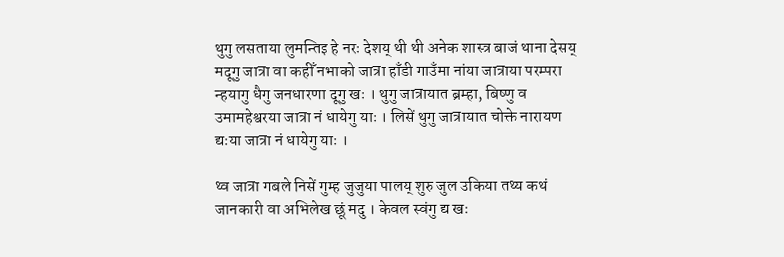थुगु लसताया लुमन्तिइ हे नरः देशय् थी थी अनेक शास्त्र बाजं थाना देसय् मदूगु जात्रा वा कहीँ नभाको जात्रा हाँडी गाउँमा नांया जात्राया परम्परा न्हयागु धैगु जनधारणा दूगु खः । थुगु जात्रायात ब्रम्हा, बिष्णु व उमामहेश्वरया जात्रा नं धायेगु याः । लिसें थुगु जात्रायात चोक्ते नारायण द्यःया जात्रा नं धायेगु याः ।

थ्व जात्रा गबले निसें गुम्ह जुजुया पालय् शुरु जुल उकिया तथ्य कथं जानकारी वा अभिलेख छूं मदु । केवल स्वंगु द्य खः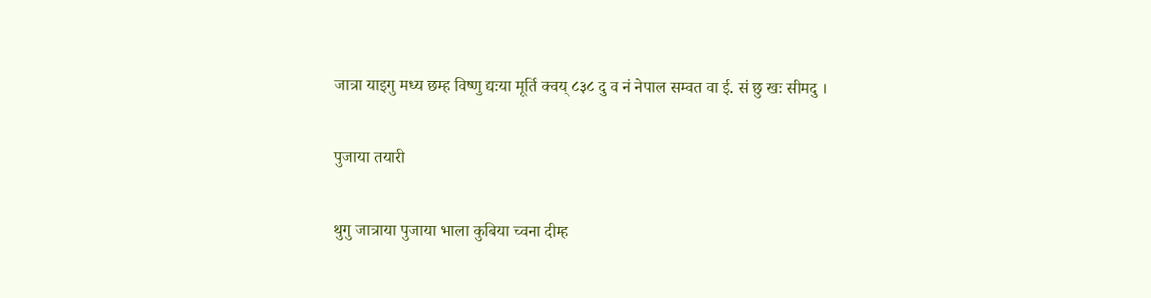जात्रा याइगु मध्य छम्ह विष्णु द्यःया मूर्ति क्वय् ८३८ दु व नं नेपाल सम्वत वा ई. सं छु खः सीमदु ।

पुजाया तयारी

थुगु जात्राया पुजाया भाला कुबिया च्वना दीम्ह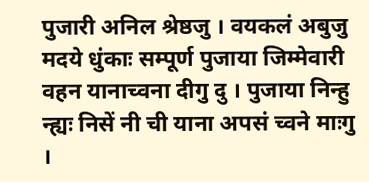पुजारी अनिल श्रेष्ठजु । वयकलं अबुजु मदये धुंकाः सम्पूर्ण पुजाया जिम्मेवारी वहन यानाच्वना दीगु दु । पुजाया निन्हु न्ह्यः निसें नी ची याना अपसं च्वने माःगु ।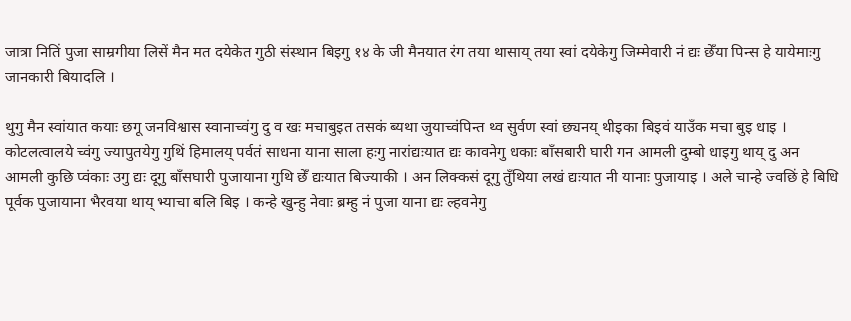जात्रा नितिं पुजा साम्रगीया लिसें मैन मत दयेकेत गुठी संस्थान बिइगु १४ के जी मैनयात रंग तया थासाय् तया स्वां दयेकेगु जिम्मेवारी नं द्यः छेँया पिन्स हे यायेमाःगु जानकारी बियादलि ।

थुगु मैन स्वांयात कयाः छगू जनविश्वास स्वानाच्वंगु दु व खः मचाबुइत तसकं ब्यथा जुयाच्वंपिन्त थ्व सुर्वण स्वां छ्यनय् थीइका बिइवं याउँक मचा बुइ धाइ ।
कोटलत्वालये च्वंगु ज्यापुतयेगु गुथिं हिमालय् पर्वतं साधना याना साला हःगु नारांद्यःयात द्यः कावनेगु धकाः बाँसबारी घारी गन आमली दुम्बो धाइगु थाय् दु अन आमली कुछि प्वंकाः उगु द्यः दूगु बाँसघारी पुजायाना गुथि छेँ द्यःयात बिज्याकी । अन लिक्कसं दूगु तुँथिया लखं द्यःयात नी यानाः पुजायाइ । अले चान्हे ज्वछिं हे बिधि पूर्वक पुजायाना भैरवया थाय् भ्याचा बलि बिइ । कन्हे खुन्हु नेवाः ब्रम्हु नं पुजा याना द्यः ल्हवनेगु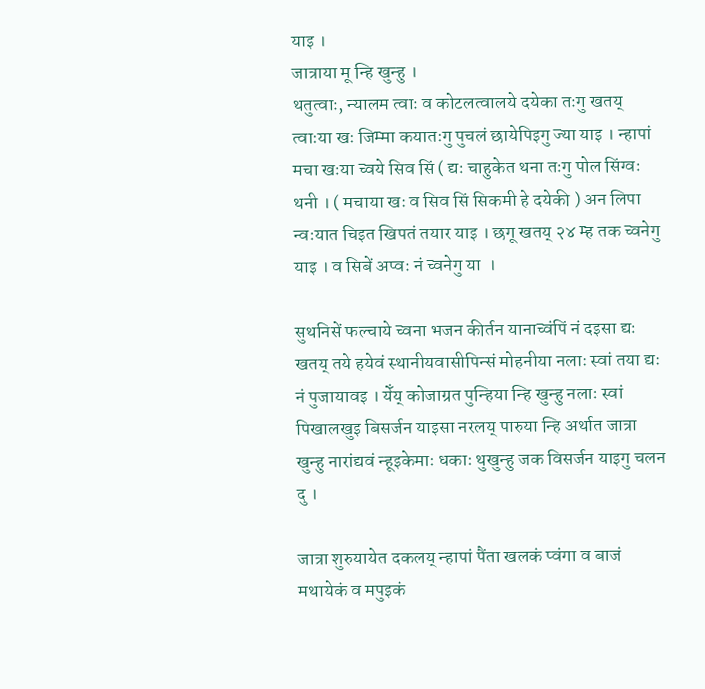याइ ।
जात्राया मू न्हि खुन्हु ।
थतुत्वाः, न्यालम त्वाः व कोटलत्वालये दयेका तःगु खतय् त्वाःया खः जिम्मा कयातःगु पुचलं छायेपिइगु ज्या याइ । न्हापां मचा खःया च्वये सिव सिं ( द्यः चाहुकेत थना तःगु पोल सिंग्वः थनी । ( मचाया खः व सिव सिं सिकमी हे दयेकी ) अन लिपा न्वःयात चिइत खिपतं तयार याइ । छगू खतय् २४ म्ह तक च्वनेगु याइ । व सिबें अप्वः नं च्वनेगु या  ।

सुथनिसें फल्चाये च्वना भजन कीर्तन यानाच्वंपिं नं दइसा द्यः खतय् तये हयेवं स्थानीयवासीपिन्सं मोहनीया नलाः स्वां तया द्यः नं पुजायावइ । येँय् कोजाग्रत पुन्हिया न्हि खुन्हु नलाः स्वां पिखालखुइ बिसर्जन याइसा नरलय् पारुया न्हि अर्थात जात्रा खुन्हु नारांद्यवं न्हूइकेमाः धकाः थुखुन्हु जक विसर्जन याइगु चलन दु ।

जात्रा शुरुयायेत दकलय् न्हापां पैंता खलकं प्वंगा व बाजं मथायेकं व मपुइकं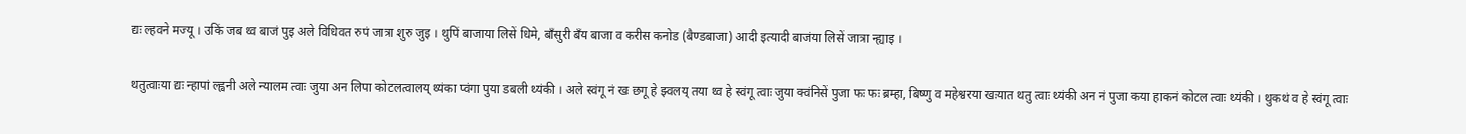द्यः ल्हवने मज्यू । उकिं जब थ्व बाजं पुइ अले विधिवत रुपं जात्रा शुरु जुइ । थुपिं बाजाया लिसें धिमे, बाँसुरी बँय बाजा व करीस कनोड (बैण्डबाजा) आदी इत्यादी बाजंया लिसें जात्रा न्ह्याइ ।

थतुत्वाःया द्यः न्हापां ल्ह्वनी अले न्यालम त्वाः जुया अन लिपा कोटलत्वालय् थ्यंका प्वंगा पुया डबली थ्यंकी । अले स्वंगू नं खः छगू हे झ्वलय् तया थ्व हे स्वंगू त्वाः जुया क्वंनिसें पुजा फः फः ब्रम्हा, बिष्णु व महेश्वरया खःयात थतु त्वाः थ्यंकी अन नं पुजा कया हाकनं कोटल त्वाः थ्यंकी । थुकथं व हे स्वंगू त्वाः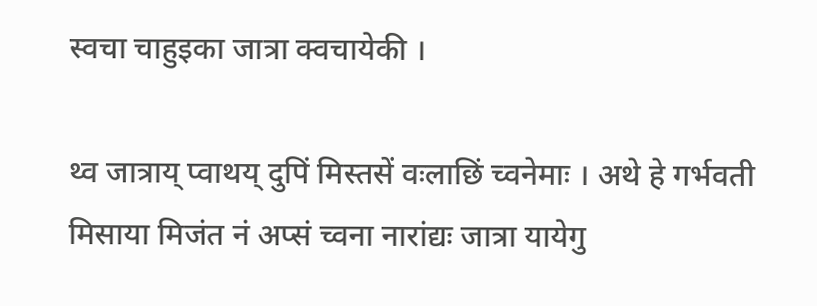स्वचा चाहुइका जात्रा क्वचायेकी ।

थ्व जात्राय् प्वाथय् दुपिं मिस्तसें वःलाछिं च्वनेमाः । अथे हे गर्भवती मिसाया मिजंत नं अप्सं च्वना नारांद्यः जात्रा यायेगु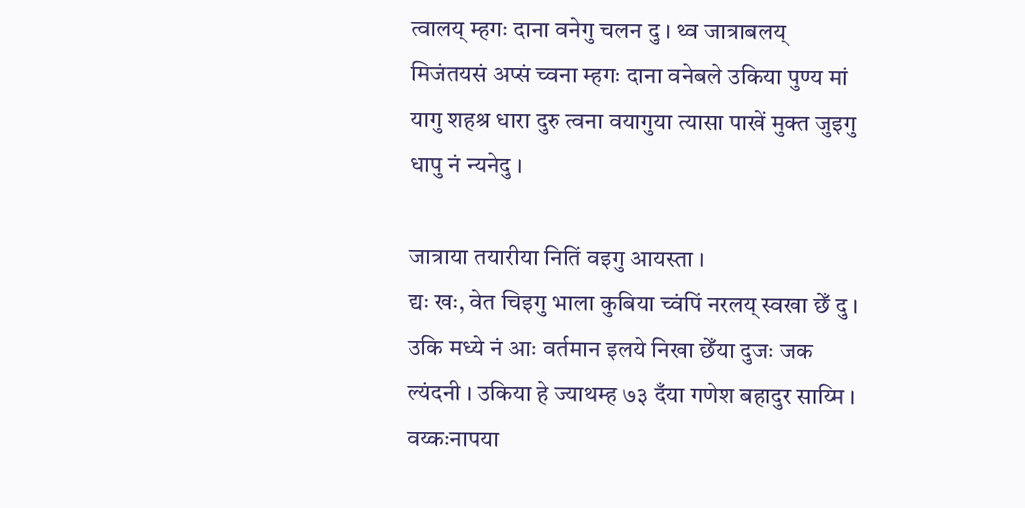त्वालय् म्हगः दाना वनेगु चलन दु । थ्व जात्राबलय् मिजंतयसं अप्सं च्वना म्हगः दाना वनेबले उकिया पुण्य मां यागु शहश्र धारा दुरु त्वना वयागुया त्यासा पाखें मुक्त जुइगु धापु नं न्यनेदु ।

जात्राया तयारीया नितिं वइगु आयस्ता ।
द्यः खः, वेत चिइगु भाला कुबिया च्वंपिं नरलय् स्वखा छेँ दु । उकि मध्ये नं आः वर्तमान इलये निखा छेँया दुजः जक ल्यंदनी । उकिया हे ज्याथम्ह ७३ दँया गणेश बहादुर साय्मि । वय्कःनापया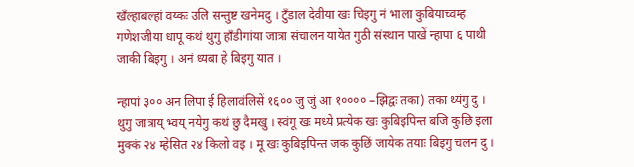खँल्हाबल्हां वय्कः उलि सन्तुष्ट खनेमदु । टुँडाल देवीया खः चिइगु नं भाला कुबियाच्वम्ह गणेशजीया धापू कथं थुगु हाँडीगांया जात्रा संचालन यायेत गुठी संस्थान पाखें न्हापा ६ पाथी जाकी बिइगु । अनं ध्यबा हे बिइगु यात ।

न्हापां ३०० अन लिपा ई हिलावंलिसें १६०० जु जुं आ १०००० –झिद्वः तका) तका थ्यंगु दु । थुगु जात्राय् भ्वय् नयेगु कथं छु दैमखु । स्वंगू खः मध्ये प्रत्येक खः कुबिइपिन्त बजि कुछि इला मुक्कं २४ म्हेसित २४ किलो वइ । मू खः कुबिइपिन्त जक कुछिं जायेक तयाः बिइगु चलन दु ।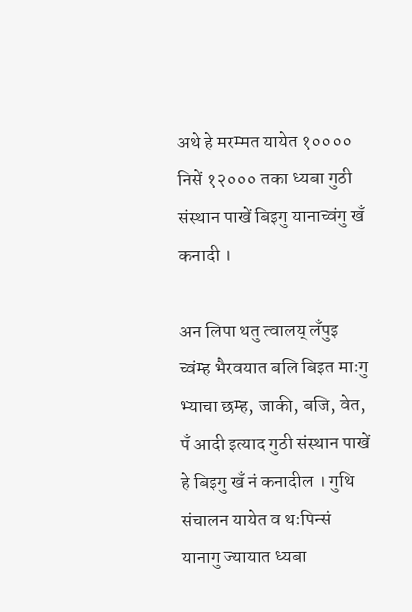अथे हे मरम्मत यायेत १०००० निसें १२००० तका ध्यबा गुठी संस्थान पाखें बिइगु यानाच्वंगु खँ कनादी ।

अन लिपा थतु त्वालय् लँपुइ च्वंम्ह भैरवयात बलि बिइत माःगु भ्याचा छम्ह, जाकी, बजि, वेत, पँ आदी इत्याद गुठी संस्थान पाखें हे बिइगु खँ नं कनादील । गुथि संचालन यायेत व थःपिन्सं यानागु ज्यायात ध्यबा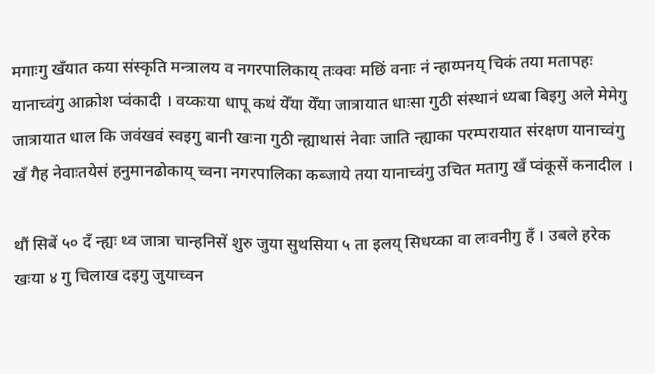मगाःगु खँयात कया संस्कृति मन्त्रालय व नगरपालिकाय् तःक्वः मछिं वनाः नं न्हाय्पनय् चिकं तया मतापहः यानाच्वंगु आक्रोश प्वंकादी । वय्कःया धापू कथं येँया येँया जात्रायात धाःसा गुठी संस्थानं ध्यबा बिइगु अले मेमेगु जात्रायात धाल कि जवंखवं स्वइगु बानी खःना गुठी न्ह्याथासं नेवाः जाति न्ह्याका परम्परायात संरक्षण यानाच्वंगु खँ गैह नेवाःतयेसं हनुमानढोकाय् च्वना नगरपालिका कब्जाये तया यानाच्वंगु उचित मतागु खँ प्वंकूसें कनादील ।

थौं सिबें ५० दँ न्ह्यः थ्व जात्रा चान्हनिसें शुरु जुया सुथसिया ५ ता इलय् सिधय्का वा लःवनीगु हँ । उबले हरेक खःया ४ गु चिलाख दइगु जुयाच्वन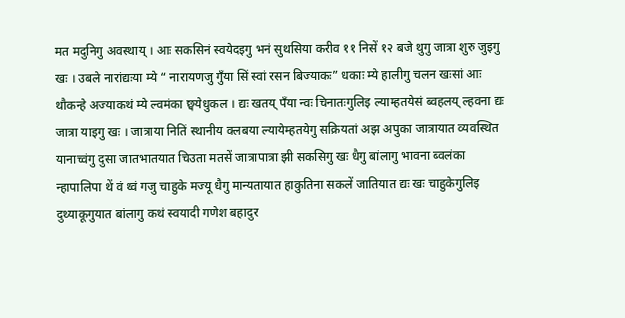मत मदुनिगु अवस्थाय् । आः सकसिनं स्वयेदइगु भनं सुथसिया करीव ११ निसें १२ बजे थुगु जात्रा शुरु जुइगु खः । उबले नारांद्यःया म्ये “ नारायणजु गुँया सिं स्वां रसन बिज्याकः” धकाः म्ये हालीगु चलन खःसां आः थौकन्हे अज्याकथं म्ये ल्वमंका छ्वयेधुकल । द्यः खतय् पँया न्वः चिनातःगुलिइ ल्याम्हतयेसं ब्वहलय् ल्हवना द्यः जात्रा याइगु खः । जात्राया नितिं स्थानीय क्लबया ल्यायेम्हतयेगु सक्रियतां अझ अपुका जात्रायात व्यवस्थित यानाच्वंगु दुसा जातभातयात चिउता मतसें जात्रापात्रा झी सकसिगु खः धैगु बांलागु भावना ब्वलंका न्हापालिपा थें वं थ्वं गजु चाहुके मज्यू धैगु मान्यतायात हाकुतिना सकलें जातियात द्यः खः चाहुकेगुलिइ दुथ्याकूगुयात बांलागु कथं स्वयादी गणेश बहादुर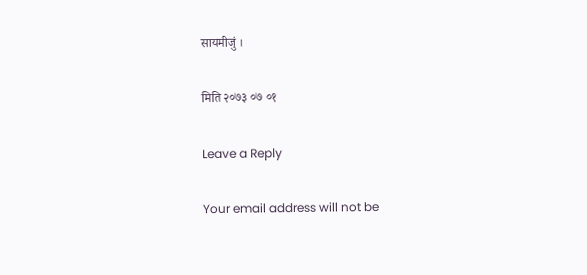सायमीजुं ।

मिति २०७३ ०७ ०१

Leave a Reply

Your email address will not be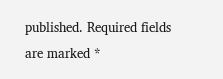published. Required fields are marked *